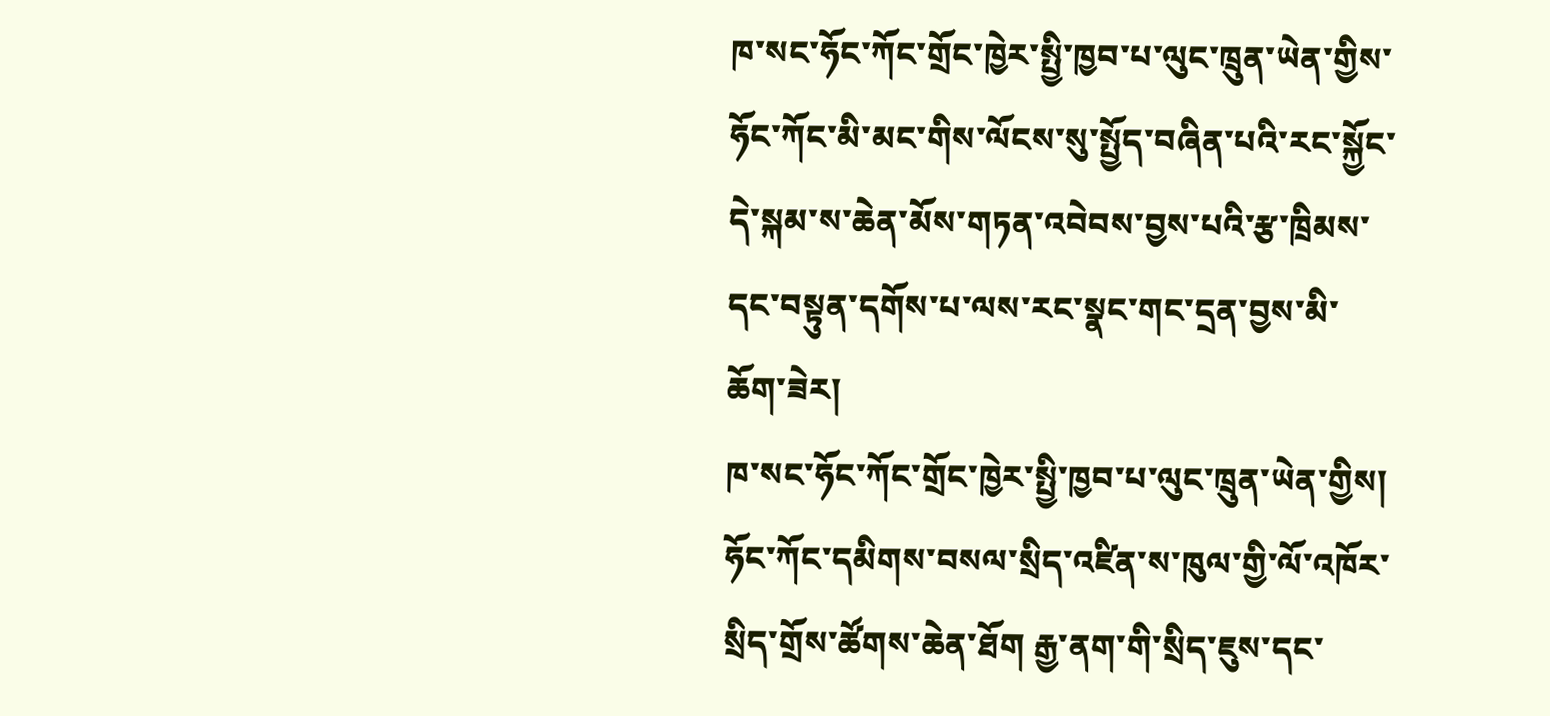ཁ་སང་ཧོང་ཀོང་གྲོང་ཁྱེར་སྤྱི་ཁྱབ་པ་ལུང་ཁྲུན་ཡེན་གྱིས་ཧོང་ཀོང་མི་མང་གིས་ལོངས་སུ་སྤྱོད་བཞིན་པའི་རང་སྐྱོང་དེ་སྐམ་ས་ཆེན་མོས་གཏན་འབེབས་བྱས་པའི་རྩ་ཁྲིམས་དང་བསྟུན་དགོས་པ་ལས་རང་སྣང་གང་དྲན་བྱས་མི་ཆོག་ཟེར།
ཁ་སང་ཧོང་ཀོང་གྲོང་ཁྱེར་སྤྱི་ཁྱབ་པ་ལུང་ཁྲུན་ཡེན་གྱིས། ཧོང་ཀོང་དམིགས་བསལ་སྲིད་འཛིན་ས་ཁུལ་གྱི་ལོ་འཁོར་སྲིད་གྲོས་ཚོགས་ཆེན་ཐོག རྒྱ་ནག་གི་སྲིད་ཇུས་དང་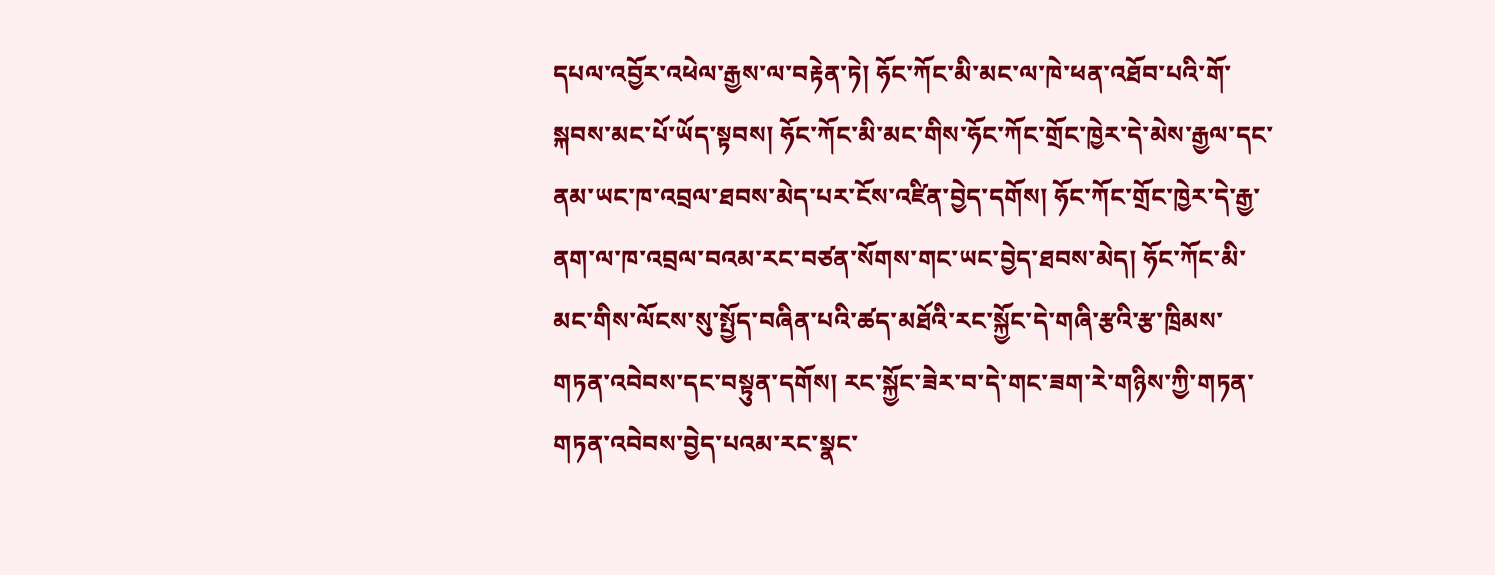དཔལ་འབྱོར་འཕེལ་རྒྱས་ལ་བརྟེན་ཏེ། ཧོང་ཀོང་མི་མང་ལ་ཁེ་ཕན་འཐོབ་པའི་གོ་སྐབས་མང་པོ་ཡོད་སྟབས། ཧོང་ཀོང་མི་མང་གིས་ཧོང་ཀོང་གྲོང་ཁྱེར་དེ་མེས་རྒྱལ་དང་ནམ་ཡང་ཁ་འབྲལ་ཐབས་མེད་པར་ངོས་འཛིན་བྱེད་དགོས། ཧོང་ཀོང་གྲོང་ཁྱེར་དེ་རྒྱ་ནག་ལ་ཁ་འབྲལ་བའམ་རང་བཙན་སོགས་གང་ཡང་བྱེད་ཐབས་མེད། ཧོང་ཀོང་མི་མང་གིས་ལོངས་སུ་སྤྱོད་བཞིན་པའི་ཚད་མཐོའི་རང་སྐྱོང་དེ་གཞི་རྩའི་རྩ་ཁྲིམས་གཏན་འབེབས་དང་བསྟུན་དགོས། རང་སྐྱོང་ཟེར་བ་དེ་གང་ཟག་རེ་གཉིས་ཀྱི་གཏན་གཏན་འབེབས་བྱེད་པའམ་རང་སྣང་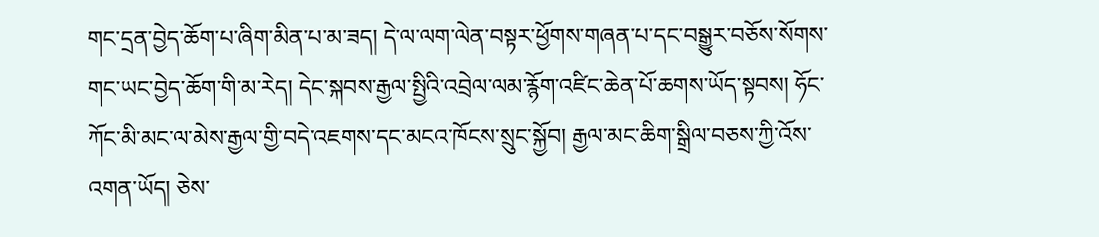གང་དྲན་བྱེད་ཆོག་པ་ཞིག་མིན་པ་མ་ཟད། དེ་ལ་ལག་ལེན་བསྟར་ཕྱོགས་གཞན་པ་དང་བསྒྱུར་བཅོས་སོགས་གང་ཡང་བྱེད་ཆོག་གི་མ་རེད། དེང་སྐབས་རྒྱལ་སྤྱིའི་འབྲེལ་ལམ་རྙོག་འཛིང་ཆེན་པོ་ཆགས་ཡོད་སྟབས། ཧོང་ཀོང་མི་མང་ལ་མེས་རྒྱལ་གྱི་བདེ་འཇགས་དང་མངའ་ཁོངས་སྲུང་སྐྱོབ། རྒྱལ་མང་ཆིག་སྒྲིལ་བཅས་ཀྱི་འོས་འགན་ཡོད། ཅེས་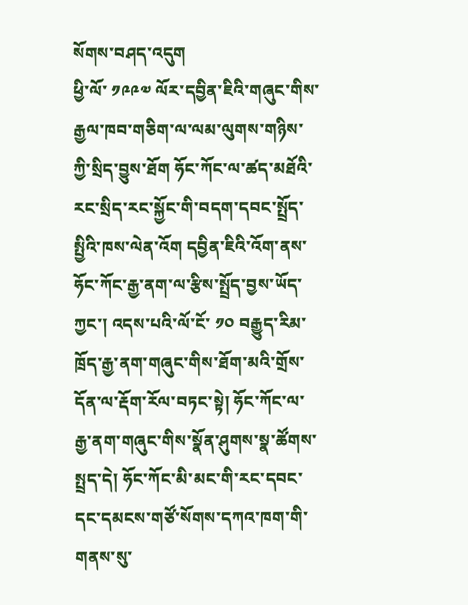སོགས་བཤད་འདུག
ཕྱི་ལོ་ ༡༩༩༧ ལོར་དབྱིན་ཇིའི་གཞུང་གིས་རྒྱལ་ཁབ་གཅིག་ལ་ལམ་ལུགས་གཉིས་ཀྱི་སྲིད་བྱུས་ཐོག ཧོང་ཀོང་ལ་ཚད་མཐོའི་རང་སྲིད་རང་སྐྱོང་གི་བདག་དབང་སྤྲོད་སྤྱིའི་ཁས་ལེན་འོག དབྱིན་ཇིའི་འོག་ནས་ཧོང་ཀོང་རྒྱ་ནག་ལ་རྩིས་སྤྲོད་བྱས་ཡོད་ཀྱང་། འདས་པའི་ལོ་ངོ་ ༡༠ བརྒྱུད་རིམ་ཁྲོད་རྒྱ་ནག་གཞུང་གིས་ཐོག་མའི་གྲོས་དོན་ལ་རྡོག་རོལ་བཏང་སྟེ། ཧོང་ཀོང་ལ་རྒྱ་ནག་གཞུང་གིས་སྣོན་ཤུགས་སྣ་ཚོགས་སྤྲད་དེ། ཧོང་ཀོང་མི་མང་གི་རང་དབང་དང་དམངས་གཙོ་སོགས་དཀའ་ཁག་གི་གནས་སུ་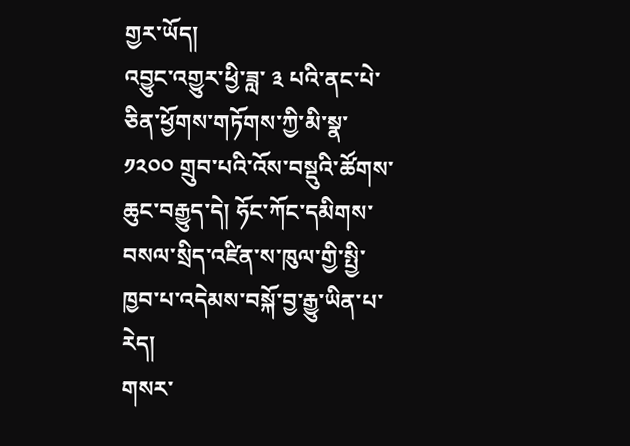གྱར་ཡོད།
འབྱུང་འགྱུར་ཕྱི་ཟླ་ ༣ པའི་ནང་པེ་ཅིན་ཕྱོགས་གཏོགས་ཀྱི་མི་སྣ་ ༡༢༠༠ གྲུབ་པའི་འོས་བསྡུའི་ཚོགས་ཆུང་བརྒྱུད་དེ། ཧོང་ཀོང་དམིགས་བསལ་སྲིད་འཛིན་ས་ཁུལ་གྱི་སྤྱི་ཁྱབ་པ་འདེམས་བསྐོ་བྱ་རྒྱུ་ཡིན་པ་རེད།
གསར་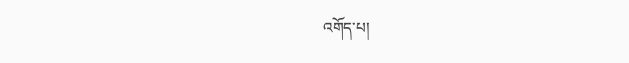འགོད་པ།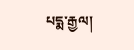པདྨ་རྒྱལ།